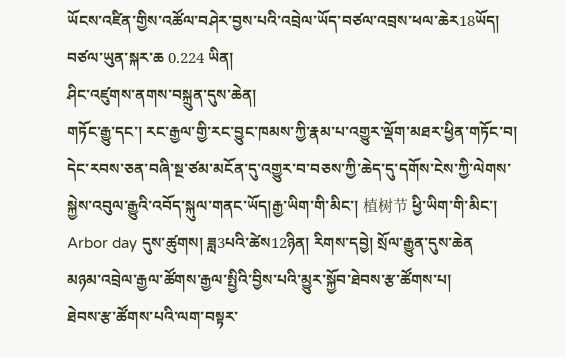ཡོངས་འཛིན་གྱིས་འཚོལ་བཤེར་བྱས་པའི་འབྲེལ་ཡོད་བཙལ་འབྲས་ཕལ་ཆེར18ཡོད།  བཙལ་ཡུན་སྐར་ཆ 0.224 ཡིན།
ཤིང་འཛུགས་ནགས་བསྐྲུན་དུས་ཆེན།
གཏོང་རྒྱུ་དང་། རང་རྒྱལ་གྱི་རང་བྱུང་ཁམས་ཀྱི་རྣམ་པ་འགྱུར་ལྡོག་མཐར་ཕྱིན་གཏོང་བ། དེང་རབས་ཅན་བཞི་སྔ་ཙམ་མངོན་དུ་འགྱུར་བ་བཅས་ཀྱི་ཆེད་དུ་དགོས་ངེས་ཀྱི་ལེགས་སྐྱེས་འབུལ་རྒྱུའི་འབོད་སྐུལ་གནང་ཡོད།རྒྱ་ཡིག་གི་མིང་། 植树节 ཕྱི་ཡིག་གི་མིང་། Arbor day དུས་ཚུགས། ཟླ3པའི་ཚེས12ཉིན། རིགས་དབྱེ། སྲོལ་རྒྱུན་དུས་ཆེན
མཉམ་འབྲེལ་རྒྱལ་ཚོགས་རྒྱལ་སྤྱིའི་བྱིས་པའི་མྱུར་སྐྱོབ་ཐེབས་རྩ་ཚོགས་པ།
ཐེབས་རྩ་ཚོགས་པའི་ལག་བསྟར་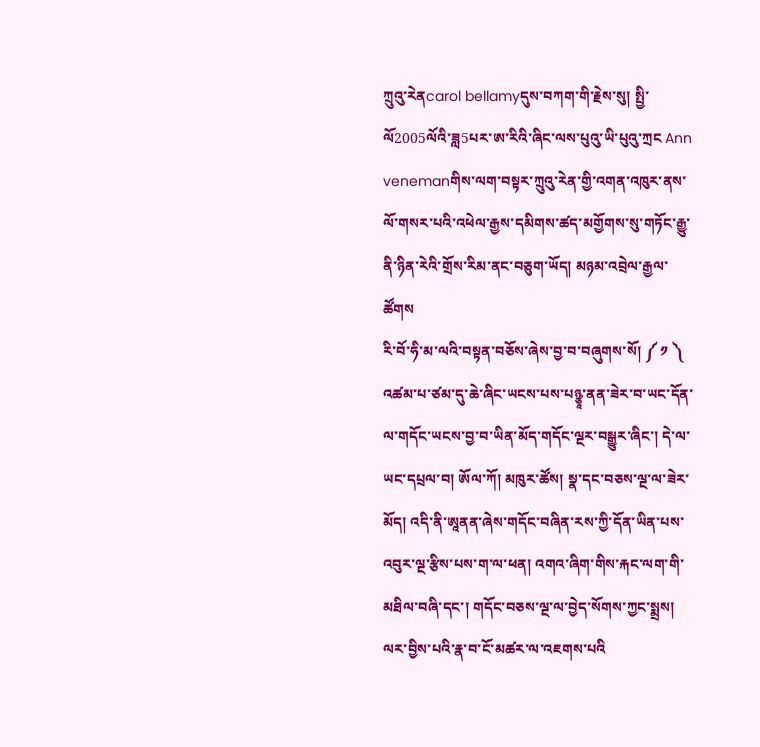ཀྲུའུ་རེནcarol bellamyདུས་བཀག་གི་རྗེས་སུ། སྤྱི་ལོ2005ལོའི་ཟླ5པར་ཨ་རིའི་ཞིང་ལས་པུའུ་ཡི་པུའུ་ཀྲང Ann venemanགིས་ལག་བསྟར་ཀྲུའུ་རེན་གྱི་འགན་འཁུར་ནས་ལོ་གསར་པའི་འཕེལ་རྒྱས་དམིགས་ཚད་མགྱོགས་སུ་གཏོང་རྒྱུ་ནི་ཉིན་རེའི་གྲོས་རིམ་ནང་བཅུག་ཡོད། མཉམ་འབྲེལ་རྒྱལ་ཚོགས
རི་བོ་ཧི་མ་ལའི་བསྟན་བཅོས་ཞེས་བྱ་བ་བཞུགས་སོ། ༼ ༡ ༽
འཚམ་པ་ཙམ་དུ་ཆེ་ཞིང་ཡངས་པས་པཉྩཱ་ནན་ཟེར་བ་ཡང་དོན་ལ་གདོང་ཡངས་བྱ་བ་ཡིན་མོད་གདོང་ལྔར་བསྒྱུར་ཞིང་། དེ་ལ་ཡང་དཔྲལ་བ། ཨོལ་ཀོ། མཁུར་ཚོས། སྣ་དང་བཅས་ལྔ་ལ་ཟེར་མོད། འདི་ནི་ཨཱནན་ཞེས་གདོང་བཞིན་རས་ཀྱི་དོན་ཡིན་པས་འབུར་ལྔ་རྩིས་པས་ག་ལ་ཕན། འགའ་ཞིག་གིས་རྐང་ལག་གི་མཐིལ་བཞི་དང་། གདོང་བཅས་ལྔ་ལ་བྱེད་སོགས་ཀྱང་སྨྲས། ལར་བྱིས་པའི་རྣ་བ་ངོ་མཚར་ལ་འཇགས་པའི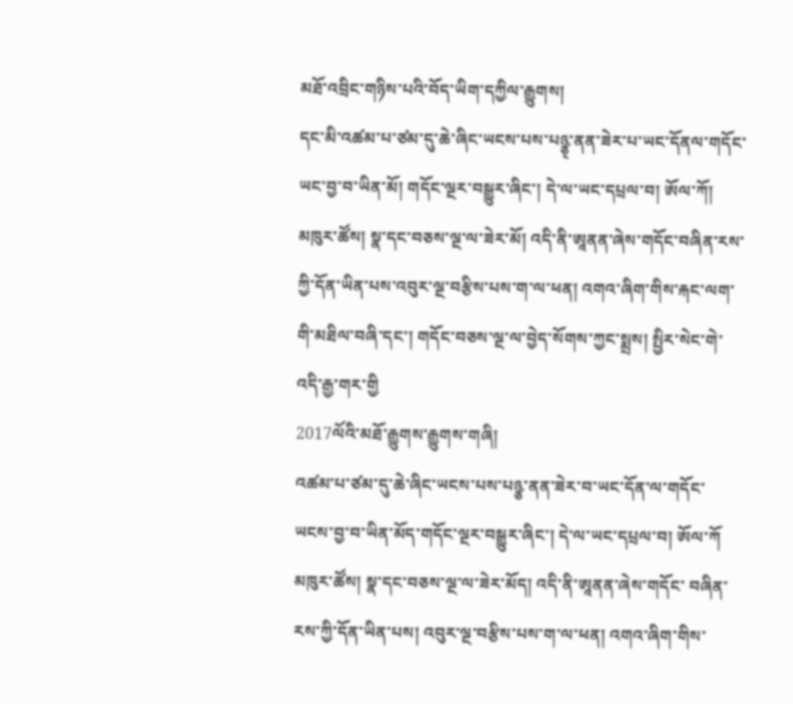མཐོ་འབྲིང་གཉིས་པའི་བོད་ཡིག་དཀྱིལ་རྒྱུགས།
དང་མི་འཚམ་པ་ཙམ་དུ་ཆེ་ཞིང་ཡངས་པས་པཉྩ྄་ནན་ཟེར་པ་ཡང་དོནལ་གདོང་ཡང་བྱ་བ་ཡིན་མོ། གདོང་ལྔར་བསྒྱུར་ཞིང་། དེ་ལ་ཡང་དཔྲལ་བ། ཨོལ་ཀོ། མཁུར་ཚོས། སྣ་དང་བཅས་ལྔ་ལ་ཟེར་མོ། འདི་ནི་ཨཱནན་ཞེས་གདོང་བཞིན་རས་ཀྱི་དོན་ཡིན་པས་འབུར་ལྔ་བརྩིས་པས་ག་ལ་ཕན། འགའ་ཞིག་གིས་རྐང་ལག་གི་མཐིལ་བཞི་དང་། གདོང་བཅས་ལྔ་ལ་བྱེད་སོགས་ཀྱང་སྨྲས། སྤྱིར་སེང་གེ་འདི་རྒྱ་གར་གྱི
2017ལོའི་མཐོ་རྒྱུགས་རྒྱུགས་གཞི།
འཚམ་པ་ཙམ་དུ་ཆེ་ཞིང་ཡངས་པས་པཉྩ་ནན་ཟེར་བ་ཡང་དོན་ལ་གདོང་ཡངས་བྱ་བ་ཡིན་མོད་གདོང་ལྔར་བསྒྱུར་ཞིང་། དེ་ལ་ཡང་དཔྲལ་བ། ཨོལ་ཀོ མཁུར་ཚོས། སྣ་དང་བཅས་ལྔ་ལ་ཟེར་མོད། འདི་ནི་ཨཱནན་ཞེས་གདོང་ བཞིན་རས་ཀྱི་དོན་ཡིན་པས། འབུར་ལྔ་བརྩིས་པས་ག་ལ་ཕན། འགའ་ཞིག་གིས་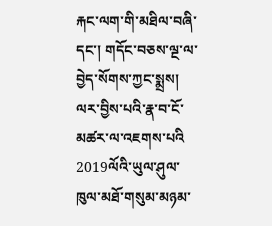རྐང་ལག་གི་མཐིལ་བཞི་དང་། གདོང་བཅས་ལྔ་ལ་བྱེད་སོགས་ཀྱང་སྨྲས། ལར་བྱིས་པའི་རྣ་བ་ངོ་མཚར་ལ་འཇགས་པའི
2019ལོའི་ཡུལ་ཤུལ་ཁུལ་མཐོ་གསུམ་མཉམ་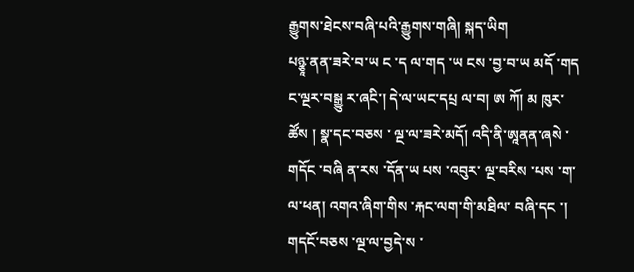རྒྱུགས་ཐེངས་བཞི་པའི་རྒྱུགས་གཞི། སྐད་ཡིག
པཉྩཱ་ནན་ཟརེ་བ་ཡ ང ་ད ལ་གད ་ཡ ངས ་བྱ་བ་ཡ མདོ ་གད ང་ལྔར་བསྒྱུ ར་ཞངི་། དེ་ལ་ཡང་དཔྲ ལ་བ། ཨ ཀོ། མ ཁུར་ཚོས ། སྣ་དང་བཅས ་ ལྔ་ལ་ཟརེ་མདོ། འདི་ནི་ཨཱནན་ཞསེ ་གདོང ་བཞི ན་རས ་དོན་ཡ པས ་འབུར་ ལྔ་བརིས ་པས ་ག་ལ་ཕན། འགའ་ཞིག་གིས ་རྐང་ལག་གི་མཐིལ་ བཞི་དང ་། གདངོ་བཅས ་ལྔ་ལ་བྱདེ་ས ་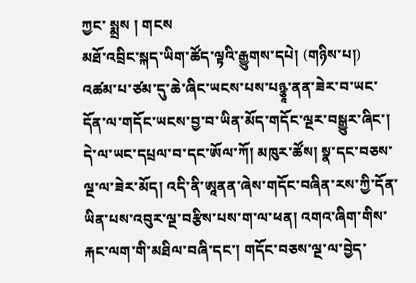ཀྱང་ སྨྲས ། གངས
མཐོ་འབྲིང་སྐད་ཡིག་ཚོད་ལྟའི་རྒྱུགས་དཔེ། (གཉིས་པ།)
འཚམ་པ་ཙམ་དུ་ཆེ་ཞིང་ཡངས་པས་པཉྩཱ་ནན་ཟེར་བ་ཡང་དོན་ལ་གདོང་ཡངས་བྱ་བ་ཡིན་མོད་གདོང་ལྔར་བསྒྱུར་ཞིང་། དེ་ལ་ཡང་དཔྲལ་བ་དང་ཨོལ་ཀོ། མཁུར་ཚོས། སྣ་དང་བཅས་ལྔ་ལ་ཟེར་མོད། འདི་ནི་ཨཱནན་ཞེས་གདོང་བཞིན་རས་ཀྱི་དོན་ཡིན་པས་འབུར་ལྔ་བརྩིས་པས་ག་ལ་ཕན། འགའ་ཞིག་གིས་རྐང་ལག་གི་མཐིལ་བཞི་དང་། གདོང་བཅས་ལྔ་ལ་བྱེད་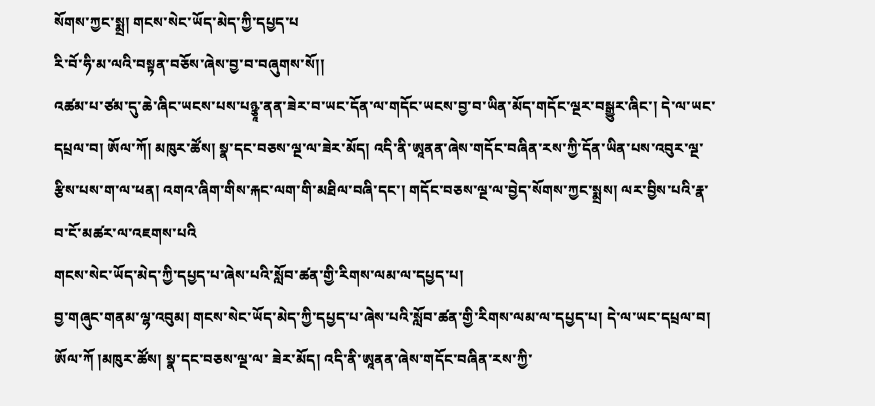སོགས་ཀྱང་སྨྲ། གངས་སེང་ཡོད་མེད་ཀྱི་དཔྱད་པ
རི་བོ་ཧི་མ་ལའི་བསྟན་བཅོས་ཞེས་བྱ་བ་བཞུགས་སོ།།
འཚམ་པ་ཙམ་དུ་ཆེ་ཞིང་ཡངས་པས་པཉྩཱ་ནན་ཟེར་བ་ཡང་དོན་ལ་གདོང་ཡངས་བྱ་བ་ཡིན་མོད་གདོང་ལྔར་བསྒྱུར་ཞིང་། དེ་ལ་ཡང་དཔྲལ་བ། ཨོལ་ཀོ། མཁུར་ཚོས། སྣ་དང་བཅས་ལྔ་ལ་ཟེར་མོད། འདི་ནི་ཨཱནན་ཞེས་གདོང་བཞིན་རས་ཀྱི་དོན་ཡིན་པས་འབུར་ལྔ་རྩིས་པས་ག་ལ་ཕན། འགའ་ཞིག་གིས་རྐང་ལག་གི་མཐིལ་བཞི་དང་། གདོང་བཅས་ལྔ་ལ་བྱེད་སོགས་ཀྱང་སྨྲས། ལར་བྱིས་པའི་རྣ་བ་ངོ་མཚར་ལ་འཇགས་པའི
གངས་སེང་ཡོད་མེད་ཀྱི་དཔྱད་པ་ཞེས་པའི་སློབ་ཚན་གྱི་རིགས་ལམ་ལ་དཔྱད་པ།
བྱ་གཞུང་གནམ་ལྷ་འབུམ། གངས་སེང་ཡོད་མེད་ཀྱི་དཔྱད་པ་ཞེས་པའི་སློབ་ཚན་གྱི་རིགས་ལམ་ལ་དཔྱད་པ། དེ་ལ་ཡང་དཔྲལ་བ། ཨོལ་ཀོ །མཁུར་ཚོས། སྣ་དང་བཅས་ལྔ་ལ་ ཟེར་མོད། འདི་ནི་ཨཱནན་ཞེས་གདོང་བཞིན་རས་ཀྱི་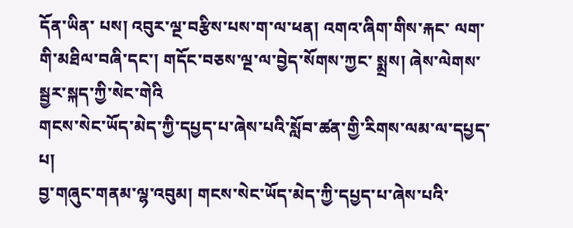དོན་ཡིན་ པས། འབུར་ལྔ་བརྩིས་པས་ག་ལ་ཕན། འགའ་ཞིག་གིས་རྐང་ ལག་གི་མཐིལ་བཞི་དང་། གདོང་བཅས་ལྔ་ལ་བྱེད་སོགས་ཀྱང་ སྨྲས། ཞེས་ལེགས་སྦྱར་སྐད་ཀྱི་སེང་གེའི
གངས་སེང་ཡོད་མེད་ཀྱི་དཔྱད་པ་ཞེས་པའི་སློབ་ཚན་གྱི་རིགས་ལམ་ལ་དཔྱད་པ།
བྱ་གཞུང་གནམ་ལྷ་འབུམ། གངས་སེང་ཡོད་མེད་ཀྱི་དཔྱད་པ་ཞེས་པའི་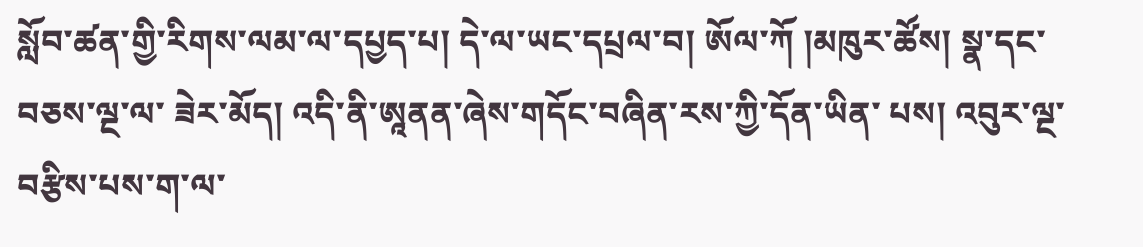སློབ་ཚན་གྱི་རིགས་ལམ་ལ་དཔྱད་པ། དེ་ལ་ཡང་དཔྲལ་བ། ཨོལ་ཀོ །མཁུར་ཚོས། སྣ་དང་བཅས་ལྔ་ལ་ ཟེར་མོད། འདི་ནི་ཨཱནན་ཞེས་གདོང་བཞིན་རས་ཀྱི་དོན་ཡིན་ པས། འབུར་ལྔ་བརྩིས་པས་ག་ལ་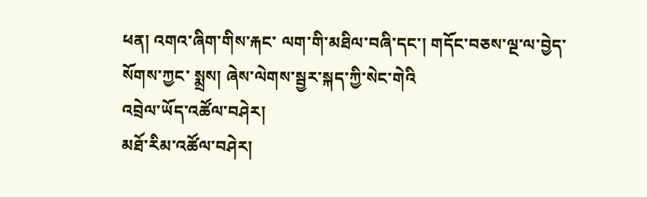ཕན། འགའ་ཞིག་གིས་རྐང་ ལག་གི་མཐིལ་བཞི་དང་། གདོང་བཅས་ལྔ་ལ་བྱེད་སོགས་ཀྱང་ སྨྲས། ཞེས་ལེགས་སྦྱར་སྐད་ཀྱི་སེང་གེའི
འབྲེལ་ཡོད་འཚོལ་བཤེར།
མཐོ་རིམ་འཚོལ་བཤེར།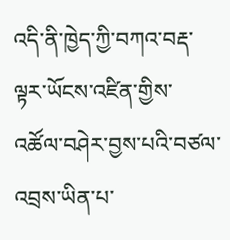འདི་ནི་ཁྱེད་ཀྱི་བཀའ་བརྡ་ལྟར་ཡོངས་འཛིན་གྱིས་འཚོལ་བཤེར་བྱས་པའི་བཙལ་འབྲས་ཡིན་པ་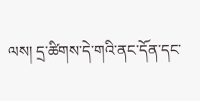ལས། དྲ་ཚིགས་དེ་གའི་ནང་དོན་དང་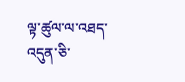ལྟ་ཚུལ་ལ་འཐད་འདུན་ཅི་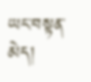ཡང་བསྟན་མེད།